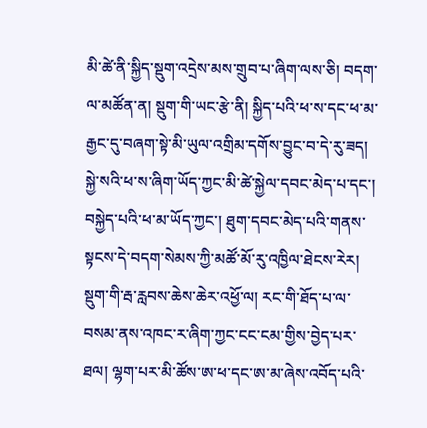མི་ཚེ་ནི་སྐྱིད་སྡུག་འདྲེས་མས་གྲུབ་པ་ཞིག་ལས་ཅི། བདག་ལ་མཚོན་ན། སྡུག་གི་ཡང་རྩེ་ནི། སྐྱིད་པའི་ཕ་ས་དང་ཕ་མ་རྒྱང་དུ་བཞག་སྟེ་མི་ཡུལ་འགྲིམ་དགོས་བྱུང་བ་དེ་རུ་ཟད། སྐྱེ་སའི་ཕ་ས་ཞིག་ཡོད་ཀྱང་མི་ཚེ་སྐྱེལ་དབང་མེད་པ་དང་། བསྐྱེད་པའི་ཕ་མ་ཡོད་ཀྱང་། ཐུག་དབང་མེད་པའི་གནས་སྟངས་དེ་བདག་སེམས་ཀྱི་མཚོ་མོ་རུ་འཁྱིལ་ཐེངས་རེར། སྡུག་གི་རྦ་རླབས་ཆེས་ཆེར་འཕྱོ་ལ། རང་གི་ཐོད་པ་ལ་བསམ་ནས་འཁང་ར་ཞིག་ཀྱང་ངང་ངམ་གྱིས་བྱེད་པར་ཐལ། ལྷག་པར་མི་ཚོས་ཨ་ཕ་དང་ཨ་མ་ཞེས་འབོད་པའི་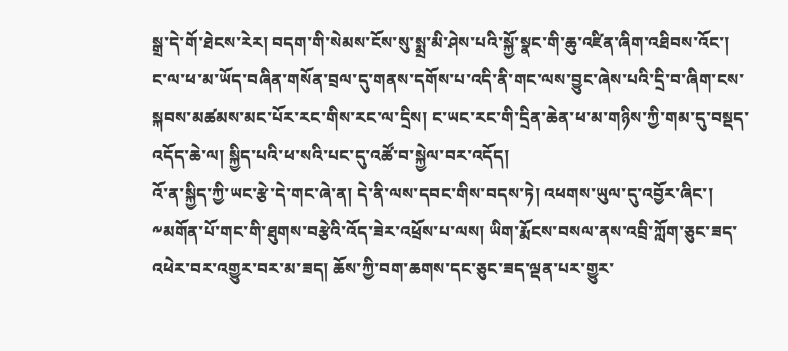སྒྲ་དེ་གོ་ཐེངས་རེར། བདག་གི་སེམས་ངོས་སུ་སྨྲ་མི་ཤེས་པའི་སྐྱོ་སྣང་གི་ཆུ་འཛིན་ཞིག་འཐིབས་འོང་། ང་ལ་ཕ་མ་ཡོད་བཞིན་གསོན་བྲལ་དུ་གནས་དགོས་པ་འདི་ནི་གང་ལས་བྱུང་ཞེས་པའི་དྲི་བ་ཞིག་ངས་སྐབས་མཚམས་མང་པོར་རང་གིས་རང་ལ་དྲིས། ང་ཡང་རང་གི་དྲིན་ཆེན་ཕ་མ་གཉིས་ཀྱི་གམ་དུ་བསྡད་འདོད་ཆེ་ལ། སྐྱིད་པའི་ཕ་སའི་པང་དུ་འཚོ་བ་སྐྱེལ་བར་འདོད།
འོ་ན་སྐྱིད་ཀྱི་ཡང་རྩེ་དེ་གང་ཞེ་ན། དེ་ནི་ལས་དབང་གིས་བདས་ཏེ། འཕགས་ཡུལ་དུ་འབྱོར་ཞིང་། ༸མགོན་པོ་གང་གི་ཐུགས་བརྩེའི་འོད་ཟེར་འཕྲོས་པ་ལས། ཡིག་རྨོངས་བསལ་ནས་འབྲི་ཀློག་ཅུང་ཟད་འཕེར་བར་འགྱུར་བར་མ་ཟད། ཆོས་ཀྱི་བག་ཆགས་དང་ཅུང་ཟད་ལྡན་པར་གྱུར་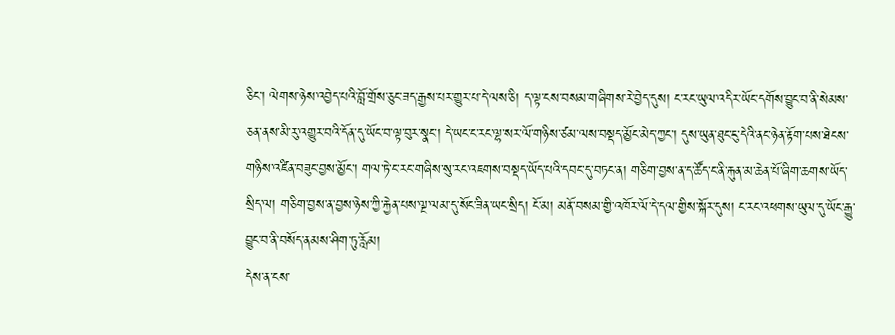ཅིང་། ལེགས་ཉེས་འབྱེད་པའི་བློ་གྲོས་ཅུང་ཟད་རྒྱས་པར་གྱུར་པ་དེ་ལས་ཅི། ད་ལྟ་ངས་བསམ་གཞིགས་རེ་བྱེད་དུས། ང་རང་ཡུལ་འདིར་ཡོང་དགོས་བྱུང་བ་ནི་སེམས་ཅན་ནས་མི་རུ་འགྱུར་བའི་དོན་དུ་ཡོང་བ་ལྟ་བུར་སྣང་། དེ་ཡང་ང་རང་ལྷ་སར་ལོ་གཉིས་ཙམ་ལས་བསྡད་མྱོང་མེད་ཀྱང་། དུས་ཡུན་ཐུང་ངུ་དེའི་ནང་ཉེན་རྟོག་པས་ཐེངས་གཉིས་འཛིན་བཟུང་བྱས་མྱོང་། གལ་ཏེ་ང་རང་གཞིས་སུ་རང་འཇགས་བསྡད་ཡོད་པའི་དབང་དུ་བཏང་ན། གཅིག་བྱས་ན་ད་ཚོད་ང་ནི་རྐུན་མ་ཆེན་པོ་ཞིག་ཆགས་ཡོད་སྲིད་ལ། གཅིག་བྱས་ན་བྱས་ཉེས་ཀྱི་རྐྱེན་པས་ལྔ་ལམ་དུ་སོང་ཟིན་ཡང་སྲིད། ངོ་མ། མནོ་བསམ་གྱི་འཁོར་ལོ་དེ་དལ་གྱིས་སྐོར་དུས། ང་རང་འཕགས་ཡུལ་དུ་ཡོང་རྒྱུ་བྱུང་བ་ནི་བསོད་ནམས་ཤིག་ཏུ་རློམ།
དེས་ན་ངས་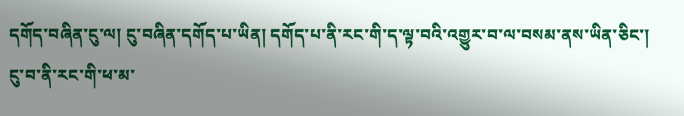དགོད་བཞིན་ངུ་ལ། ངུ་བཞིན་དགོད་པ་ཡིན། དགོད་པ་ནི་རང་གི་ད་ལྟ་བའི་འགྱུར་བ་ལ་བསམ་ནས་ཡིན་ཅིང་། ངུ་བ་ནི་རང་གི་ཕ་མ་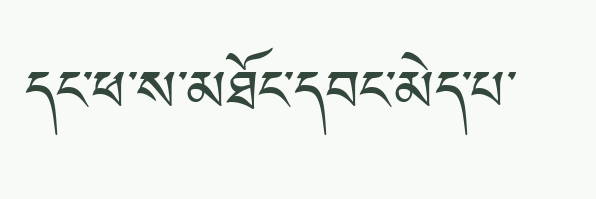དང་ཕ་ས་མཐོང་དབང་མེད་པ་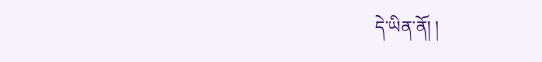དེ་ཡིན་ནོ། །